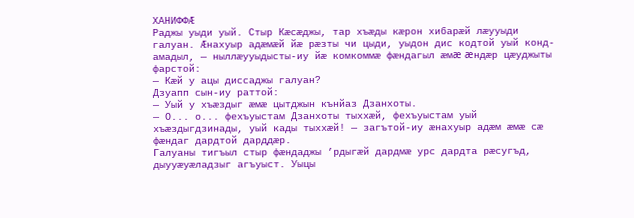ХАНИФФÆ
Раджы уыди уый. Стыр Кæсæджы, тар хъæды кæрон хибарæй лæууыди галуан. Æнахуыр адæмæй йæ рæзты чи цыди, уыдон дис кодтой уый конд-амадыл, — ныллæууыдысты-иу йæ комкоммæ фæндагыл æмæ æндæр цæуджыты фарстой:
— Кæй у ацы диссаджы галуан?
Дзуапп сын-иу раттой:
— Уый у хъæздыг æмæ цытджын кънйаз Дзанхоты.
— О... о... фехъуыстам Дзанхоты тыххæй, фехъуыстам уый хъæздыгдзинады, уый кады тыххæй! — загътой-иу æнахуыр адæм æмæ сæ фæндаг дардтой дарддæр.
Галуаны тигъыл стыр фæндаджы ’рдыгæй дардмæ урс дардта рæсугъд, дыууæуæладзыг агъуыст. Уыцы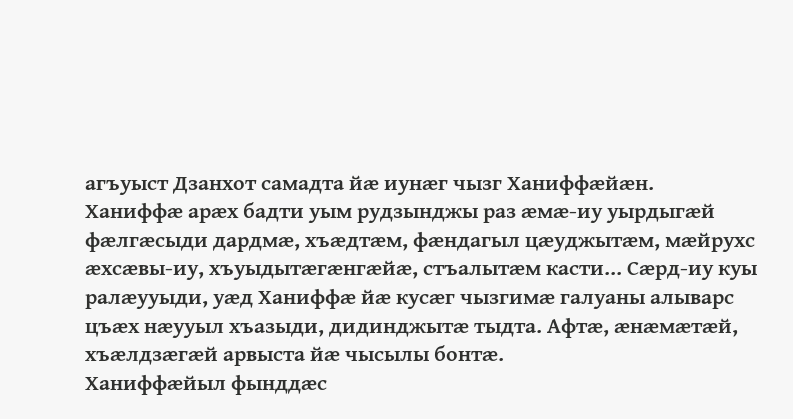агъуыст Дзанхот самадта йæ иунæг чызг Ханиффæйæн.
Ханиффæ арæх бадти уым рудзынджы раз æмæ-иу уырдыгæй фæлгæсыди дардмæ, хъæдтæм, фæндагыл цæуджытæм, мæйрухс æхсæвы-иу, хъуыдытæгæнгæйæ, стъалытæм касти... Сæрд-иу куы ралæууыди, уæд Ханиффæ йæ кусæг чызгимæ галуаны алыварс цъæх нæууыл хъазыди, дидинджытæ тыдта. Афтæ, æнæмæтæй, хъæлдзæгæй арвыста йæ чысылы бонтæ.
Ханиффæйыл фынддæс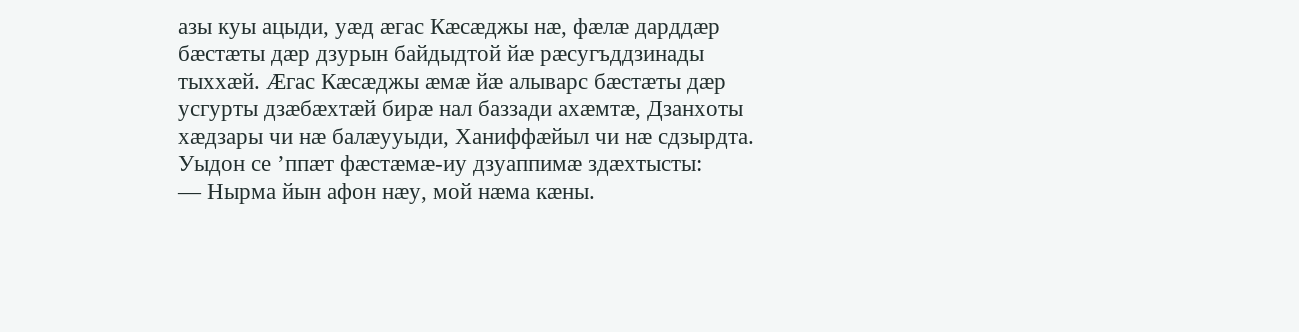азы куы ацыди, уæд æгас Кæсæджы нæ, фæлæ дарддæр бæстæты дæр дзурын байдыдтой йæ рæсугъддзинады тыххæй. Æгас Кæсæджы æмæ йæ алыварс бæстæты дæр усгурты дзæбæхтæй бирæ нал баззади ахæмтæ, Дзанхоты хæдзары чи нæ балæууыди, Ханиффæйыл чи нæ сдзырдта.
Уыдон се ’ппæт фæстæмæ-иу дзуаппимæ здæхтысты:
— Нырма йын афон нæу, мой нæма кæны.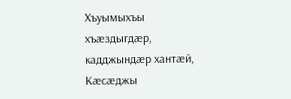Хъуымыхъы хъæздыгдæр, кадджындæр хантæй, Кæсæджы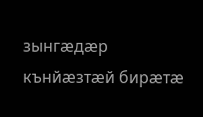зынгæдæр кънйæзтæй бирæтæ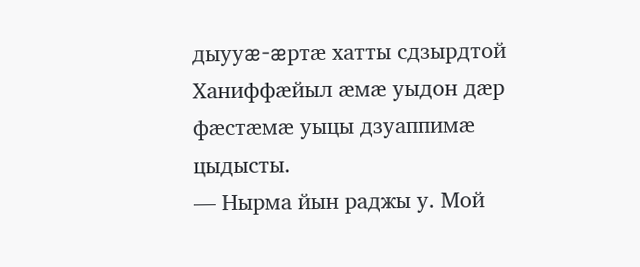дыууæ-æртæ хатты сдзырдтой Ханиффæйыл æмæ уыдон дæр фæстæмæ уыцы дзуаппимæ цыдысты.
— Нырма йын раджы у. Мой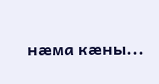нæма кæны...